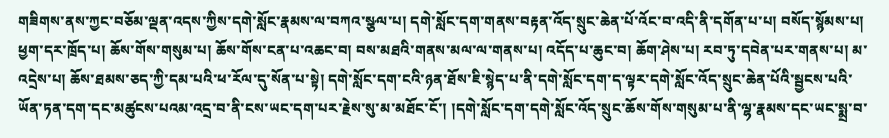གཟིགས་ནས་ཀྱང་བཅོམ་ལྡན་འདས་ཀྱིས་དགེ་སློང་རྣམས་ལ་བཀའ་སྩལ་པ། དགེ་སློང་དག་གནས་བརྟན་འོད་སྲུང་ཆེན་པོ་འོང་བ་འདི་ནི་དགོན་པ་པ། བསོད་སྙོམས་པ། ཕྱག་དར་ཁྲོད་པ། ཆོས་གོས་གསུམ་པ། ཆོས་གོས་ངན་པ་འཆང་བ། བས་མཐའི་གནས་མལ་ལ་གནས་པ། འདོད་པ་ཆུང་བ། ཆོག་ཤེས་པ། རབ་ཏུ་དབེན་པར་གནས་པ། མ་འདྲེས་པ། ཆོས་ཐམས་ཅད་ཀྱི་དམ་པའི་ཕ་རོལ་དུ་སོན་པ་སྟེ། དགེ་སློང་དག་ངའི་ཉན་ཐོས་ཇི་སྙེད་པ་ནི་དགེ་སློང་དག་ད་ལྟར་དགེ་སློང་འོད་སྲུང་ཆེན་པོའི་སྦྱངས་པའི་ཡོན་ཏན་དག་དང་མཚུངས་པའམ་འདྲ་བ་ནི་ངས་ཡང་དག་པར་རྗེས་སུ་མ་མཐོང་ངོ་། །དགེ་སློང་དག་དགེ་སློང་འོད་སྲུང་ཆོས་གོས་གསུམ་པ་ནི་ལྷ་རྣམས་དང་ཡང་སྨྲ་བ་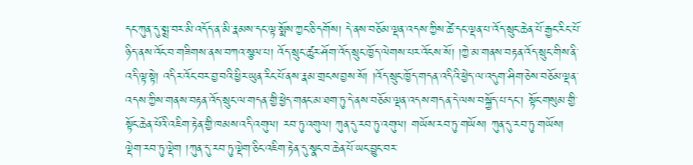དང་ཀུན་དུ་སྨྲ་བར་མི་འདོད་ན་མི་རྣམས་དང་ལྟ་སྨོས་ཀྱང་ཅི་དགོས། དེ་ནས་བཅོམ་ལྡན་འདས་ཀྱིས་ཚེ་དང་ལྡན་པ་འོད་སྲུང་ཆེན་པོ་རྒྱང་རིང་པོ་ཉིད་ནས་འོང་བ་གཟིགས་ནས་བཀའ་སྩལ་པ། འོད་སྲུང་ཚུར་ཤོག་འོད་སྲུང་ཁྱོད་ལེགས་པར་འོངས་སོ། །ཀྱེ་མ་གནས་བརྟན་འོད་སྲུང་གིས་ནི་འདི་ལྟ་སྟེ། འདིར་འོང་བར་བྱ་བའི་ཕྱིར་ཡུན་རིང་པོ་ནས་རྣམ་གྲངས་བྱས་སོ། །འོད་སྲུང་ཁྱོད་གདན་འདིའི་ཕྱེད་ལ་འདུག་ཤིག་ཅེས་བཅོམ་ལྡན་འདས་ཀྱིས་གནས་བརྟན་འོད་སྲུང་ལ་གདན་གྱི་ཕྱེད་གནང་མ་ཐག་ཏུ་དེ་ནས་བཅོམ་ལྡན་འདས་གདན་དེ་ལས་བསྐྱོད་པ་དང་། སྟོང་གསུམ་གྱི་སྟོང་ཆེན་པོའི་འཇིག་རྟེན་གྱི་ཁམས་འདི་འགུལ། རབ་ཏུ་འགུལ། ཀུན་དུ་རབ་ཏུ་འགུལ། གཡོས་རབ་ཏུ་གཡོས། ཀུན་དུ་རབ་ཏུ་གཡོས། ལྡེག་རབ་ཏུ་ལྡེག །ཀུན་དུ་རབ་ཏུ་ལྡེག་ཅིང་འཇིག་རྟེན་དུ་སྣང་བ་ཆེན་པོ་ཡང་བྱུང་བར་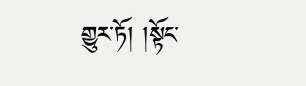གྱུར་ཏོ། །སྟོང་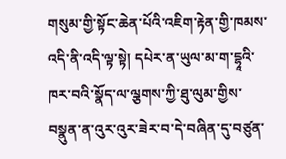གསུམ་གྱི་སྟོང་ཆེན་པོའི་འཇིག་རྟེན་གྱི་ཁམས་འདི་ནི་འདི་ལྟ་སྟེ། དཔེར་ན་ཡུལ་མ་ག་དྷཱའི་ཁར་བའི་སྣོད་ལ་ལྕགས་ཀྱི་ཐུ་ལུམ་གྱིས་བསྣུན་ན་འུར་འུར་ཟེར་བ་དེ་བཞིན་དུ་བཙུན་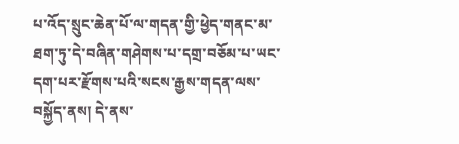པ་འོད་སྲུང་ཆེན་པོ་ལ་གདན་གྱི་ཕྱེད་གནང་མ་ཐག་ཏུ་དེ་བཞིན་གཤེགས་པ་དགྲ་བཅོམ་པ་ཡང་དག་པར་རྫོགས་པའི་སངས་རྒྱས་གདན་ལས་བསྐྱོད་ནས། དེ་ནས་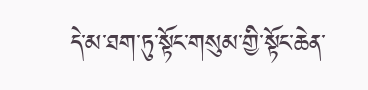དེ་མ་ཐག་ཏུ་སྟོང་གསུམ་གྱི་སྟོང་ཆེན་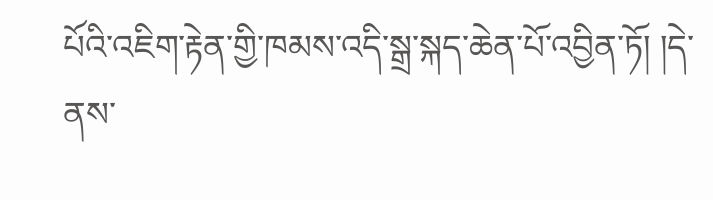པོའི་འཇིག་རྟེན་གྱི་ཁམས་འདི་སྒྲ་སྐད་ཆེན་པོ་འབྱིན་ཏོ། །དེ་ནས་